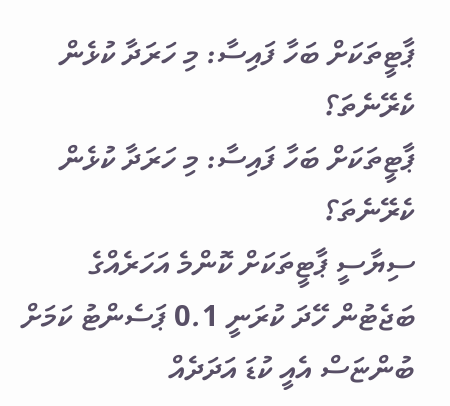ޕާޓީތަކަށް ބަހާ ފައިސާ: މި ހަރަދާ ކުޅެން ކެރޭނެތަ؟
ޕާޓީތަކަށް ބަހާ ފައިސާ: މި ހަރަދާ ކުޅެން ކެރޭނެތަ؟
ސިޔާސީ ޕާޓީތަކަށް ކޮންމެ އަހަރެއްގެ ބަޖެޓުން ހޭދަ ކުރަނީ 0.1 ޕަސެންޓު ކަމަށް ބުންޏަސް އެއީ ކުޑަ އަދަދެއް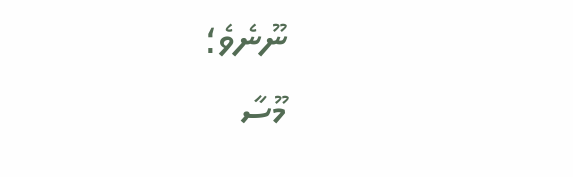ނޫނެވެ؛
މޫސާ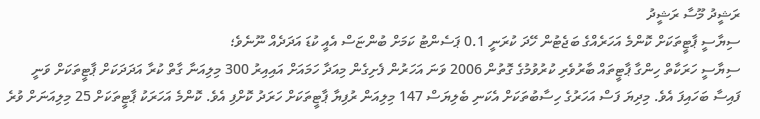ރަޝީދު މޫސާ ރަޝީދު
ސިޔާސީ ޕާޓީތަކަށް ކޮންމެ އަހަރެއްގެ ބަޖެޓުން ހޭދަ ކުރަނީ 0.1 ޕަސެންޓު ކަމަށް ބުންޏަސް އެއީ ކުޑަ އަދަދެއް ނޫނެވެ؛
ސިޔާސީ ހަރަކާތް ހިންގާ ޕާޓީތައް ބާރުވެރި ކުރުވުމުގެ ގޮތުން 2006 ވަނަ އަހަރުން ފެށިގެން މިއަދާ ހަމައަށް އައިއިރު 300 މިލިއަނާ ގާތް ކުރާ އަދަދަކަށް ޕާޓީތަކަށް ވަނީ ފައިސާ ބަހައިފަ އެވެ. މިދިޔަ ފަސް އަހަރުގެ ހިސާބުތަކަށް އެކަނި ބެލިޔަސް 147 މިލިއަން ރުފިޔާ ޕާޓީތަކަށް ހަރަދު ކޮށްފި އެވެ. ކޮންމެ އަހަރަކު ޕާޓީތަކަށް 25 މިލިއަނަށް ވުރެ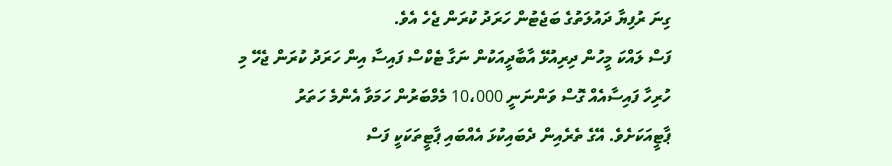ގިނަ ރުފިޔާ ދައުލަތުގެ ބަޖެޓުން ހަރަދު ކުރަން ޖެހެ އެވެ.
ފަސް ލައްކަ މީހުން ދިރިއުޅޭ އާބާދީއަކުން ނަގާ ޓެކްސް ފައިސާ އިން ހަރަދު ކުރަން ޖެހޭ މި ހުރިހާ ފައިސާއެއް ގޮސް ވަންނަނީ 10،000 މެމްބަރުން ހަމަވާ އެންމެ ހަތަރު ޕާޓީއަކަށެވެ. އޭގެ ތެރެއިން ދެބައިކުޅަ އެއްބައި ޕާޓީތަކަކީ ފަސް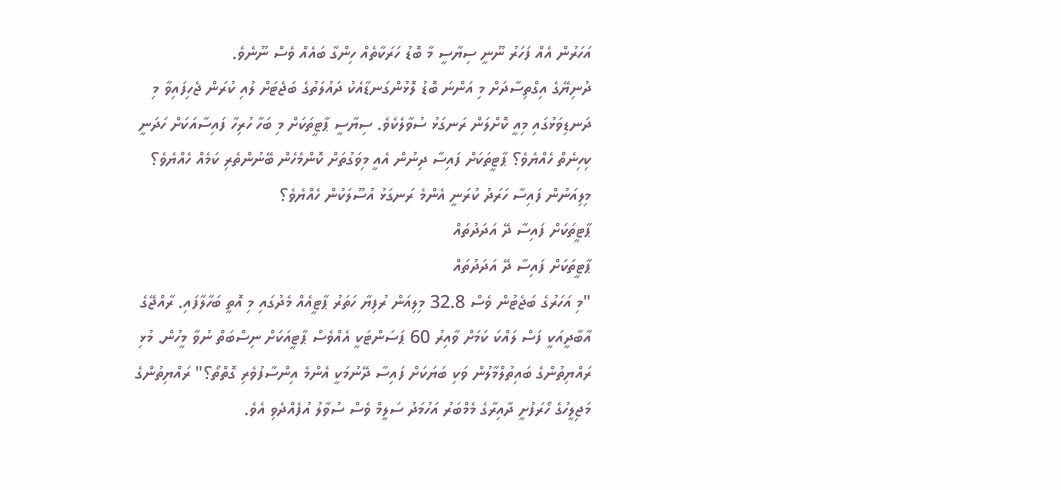އަހަރުން އެއް ފަހަރު ނޫނީ ސިޔާސީ މާ ބޮޑު ހަރަކާތެއް ހިންގާ ބައެއް ވެސް ނޫނެވެ.
ދުނިޔޭގެ އިގްތިސާދަށް މި އަންނަ ބޮޑު ލޮޅުންގަނޑާއެކު ދައުލަތުގެ ބަޖެޓަށް ލުއި ކުރަން ޖެހިފައިވާ މި ދަނޑިވަޅުގައި މިއީ ކޮށްލަން ރަނގަޅު ސުވާލެކެވެ. ސިޔާސީ ޕާޓީތަކަށް މި ބަހާ ހުރިހާ ފައިސާއަކަށް ހަދަނީ ކިހިނެތް ހެއްޔެވެ؟ ޕާޓީތަކަށް ފައިސާ ދިނުން އެއީ މިވަގުތަށް ކޮންމެހެން ބޭނުންތެރި ކަމެއް ހެއްޔެވެ؟ މިލިއަނުން ފައިސާ ހަރަދު ކުރަނީ އެންމެ ރަނގަޅު އުސޫލަކުން ހެއްޔެވެ؟
ޕާޓީތަކަށް ފައިސާ ދޭ އަދަދުތައް
ޕާޓީތަކަށް ފައިސާ ދޭ އަދަދުތައް
"މި އަހަރުގެ ބަޖެޓުން ވެސް 32.8 މިލިއަން ރުފިޔާ ހަތަރު ޕާޓީއެއް މެދުގައި މި އޮތީ ބަހާލާފައި. ރާއްޖޭގެ އާބާދީއަކީ ފަސް ލައްކަ ކަމަށް ވާއިރު 60 ޕަސަންޓަކީ އެއްވެސް ޕާޓީއަކަށް ނިސްބަތް ނުވާ މީހުން. މުޅި ރައްޔިތުންގެ ބައިތުލްމާލުން ވަކި ބަޔަކަށް ފައިސާ ދޭނުމަކީ އެންމެ އިންސާފުވެރި ގޮތްތޯ؟" ރައްޔިތުންގެ މަޖިލީހުގެ ހޯރަފުށީ ދާއިރާގެ މެމްބަރު އަހުމަދު ސަލީމް ވެސް ސުވާލު އުފެއްދެވި އެވެ.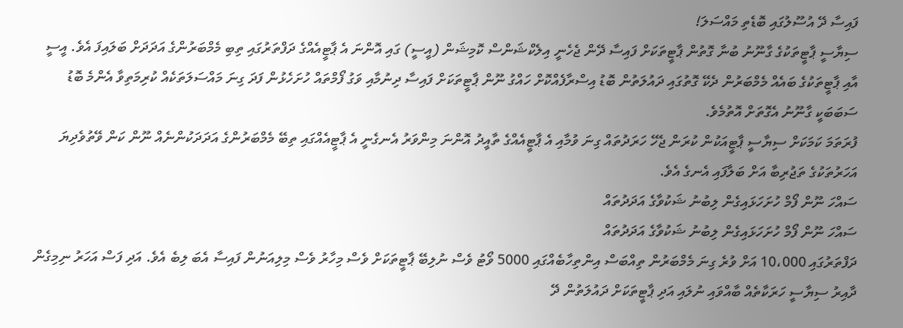ފައިސާ ދޭ އުސޫލުގައި ބޮޑެތި މައްސަލަ!
ސިޔާސީ ޕާޓީތަކުގެ ގާނޫނު ބުނާ ގޮތުން ޕާޓީތަކަށް ފައިސާ ދޭން ޖެހެނީ އިލެކްޝަންސް ކޮމިޝަން (އީސީ) ގައި އޮންނަ އެ ޕާޓީއެއްގެ ދަފްތަރުގައި ތިބި މެމްބަރުންގެ އަދަދަށް ބަލައިފަ އެވެ. އީސީ އާއި ޕާޓީތަކުގެ ބައެއް މެމްބަރުން ދެކޭ ގޮތުގައި ދައުލަތުން ބޮޑު އިސްރާފެއްކޮށް ހައްގު ނޫން ޕާޓީތަކަށް ފައިސާ ދިނުމާއި ވަގު ފޯމްތައް ހުށަހެޅުން ފަދަ ގިނަ މައްސަލަތަކެއް ކުރިމަތިވާ އެންމެ ބޮޑު ސަބަބަކީ ގާނޫނު އެގޮތަށް އޮތުމެވެ.
ފުރަތަމަ ކަމަކަށް ސިޔާސީ ޕާޓީއަކުން ކުރަން ޖެހޭ ހަރަދުތައް ގިނަ ވުމާއި އެ ޕާޓީއެއްގެ ތާއީދު އޮންނަ މިންވަރު އެނގެނީ އެ ޕާޓީއެއްގައި ތިބޭ މެމްބަރުންގެ އަދަދަކުންނެއް ނޫން ކަން ވޭތުވެދިޔަ އަހަރުތަކުގެ ތަޖުރިބާ އަށް ބަލާފައި އެނގެ އެވެ.
ސައްހަ ނޫން ފޯމް ހުށަހަޅައިގެން ލިބުނު ޝަކުވާގެ އަދަދުތައް
ސައްހަ ނޫން ފޯމް ހުށަހަޅައިގެން ލިބުނު ޝަކުވާގެ އަދަދުތައް
ދަފްތަރުގައި 10،000 އަށް ވުރެ ގިނަ މެމްބަރުން ތިއްބަސް އިންތިހާބެއްގައި 5000 ވޯޓު ވެސް ނުލިބޭ ޕާޓީތަކަށް ވެސް މިހާރު ވެސް މިލިއަނުން ފައިސާ އެބަ ލިބެ އެވެ. އަދި ފަސް އަހަރު ނިމިގެން ދާއިރު ސިޔާސީ ހަރަކާތެއް ބާއްވައި ނުލައި އަދި ޕާޓީތަކަށް ދައުލަތުން ދޭ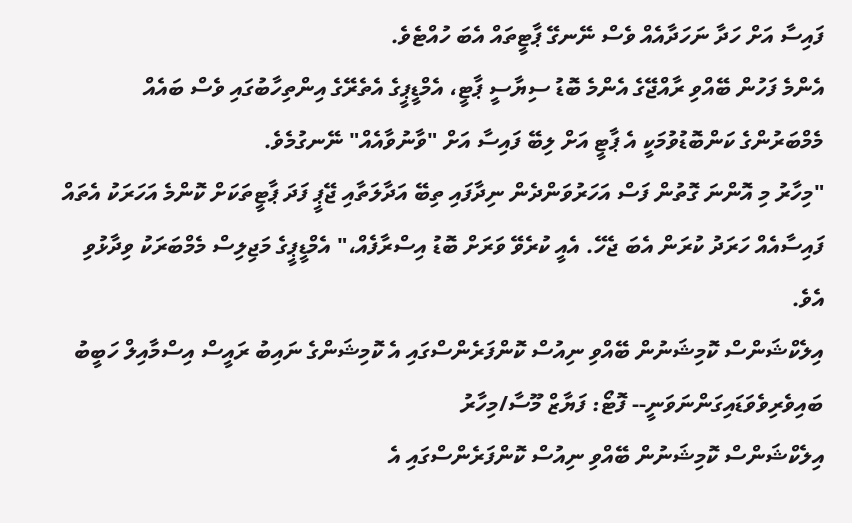ފައިސާ އަށް ހަދާ ނަހަދާއެއް ވެސް ނޭނގޭ ޕާޓީތައް އެބަ ހުއްޓެވެ.
އެންމެ ފަހުން ބޭއްވި ރާއްޖޭގެ އެންމެ ބޮޑު ސިޔާސީ ޕާޓީ، އެމްޑީޕީގެ އެތެރޭގެ އިންތިހާބުގައި ވެސް ބައެއް މެމްބަރުންގެ ކަންބޮޑުވުމަކީ އެ ޕާޓީ އަށް ލިބޭ ފައިސާ އަށް "ވާނުވާއެއް" ނޭނގުމެވެ.
"މިހާރު މި އޮންނަ ގޮތުން ފަސް އަހަރުވަންދެން ނިދާފައި ތިބޭ އަދާލަތާއި ޖޭޕީ ފަދަ ޕާޓީތަކަށް ކޮންމެ އަހަރަކު އެތައް ފައިސާއެއް ހަރަދު ކުރަން އެބަ ޖެހޭ. އެއީ ކުރެވޭ ވަރަށް ބޮޑު އިސްރާފެއް،" އެމްޑީޕީގެ މަޖިލިސް މެމްބަރަކު ވިދާޅުވި އެވެ.
އިލެކްޝަންސް ކޮމިޝަނުން ބޭއްވި ނިއުސް ކޮންފަރެންސްގައި އެ ކޮމިޝަންގެ ނައިބު ރައީސް އިސްމާއިލް ހަބީބު ބައިވެރިވެވަޑައިގަންނަވަނީ-- ފޮޓޯ: ފަޔާޒް މޫސާ/މިހާރު
އިލެކްޝަންސް ކޮމިޝަނުން ބޭއްވި ނިއުސް ކޮންފަރެންސްގައި އެ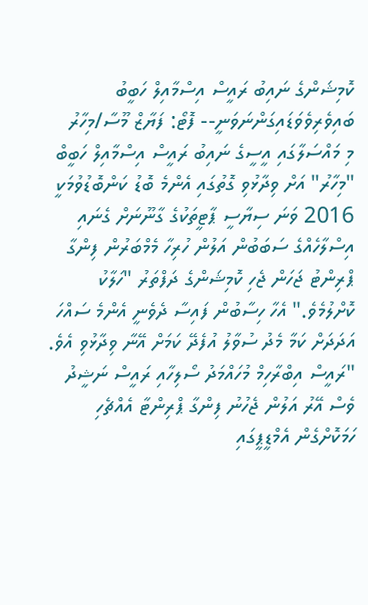ކޮމިޝަންގެ ނައިބު ރައީސް އިސްމާއިލް ހަބީބު ބައިވެރިވެވަޑައިގަންނަވަނީ-- ފޮޓޯ: ފަޔާޒް މޫސާ/މިހާރު
މި މައްސަލާގައި އީސީގެ ނައިބު ރައީސް އިސްމާއިލް ހަބީބް "މިހާރު" އަށް ވިދާޅުވި ގޮތުގައި އެންމެ ބޮޑު ކަންބޮޑުވުމަކީ 2016 ވަނަ ސިޔާސީ ޕާޓީތަކުގެ ގާނޫނަށް ގެނައި އިސްލާހެއްގެ ސަބަބުން އަލުން ހުރިހާ މެމްބަރުން ފިންގާ ޕްރިންޓު ޖަހަން ޖެހި ކޮމިޝަންގެ ދަފްތަރު "ހަލާކު ކޮށްލުމެވެ." އެހާ ހިސާބުން ފައިސާ ދެވެނީ އެންމެ ސައްހަ އަދަދަށް ކަމާ މެދު ސުވާލު އުފެދޭ ކަމަށް އޭނާ ވިދާޅުވި އެވެ.
"ރައީސް އިބްރާހިމް މުހައްމަދު ސޯލިހާއި ރައީސް ނަޝީދު ވެސް އޭރު އަލުން ޖެހުނު ފިންގާ ޕްރިންޓާ އެއްޗެހި ހަމަކޮށްގެން އެމްޑީޕީގައި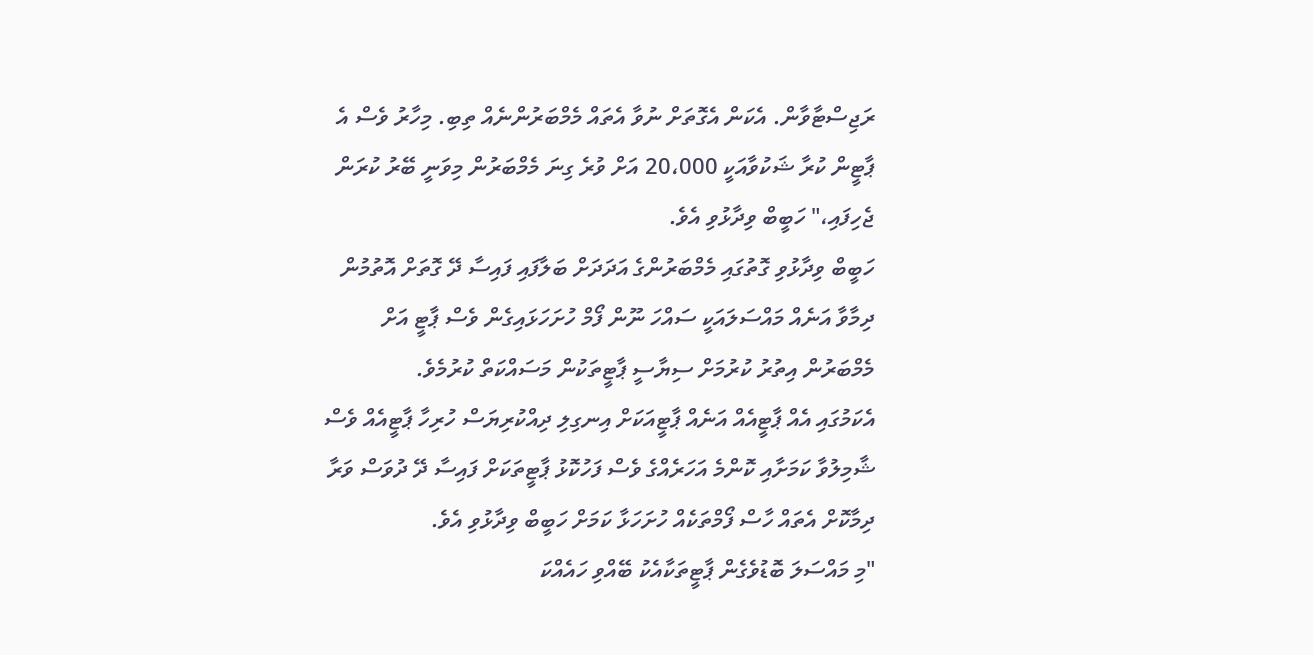ރަޖިސްޓާވާން. އެކަން އެގޮތަށް ނުވާ އެތައް މެމްބަރުންނެއް ތިބި. މިހާރު ވެސް އެ ޕާޓީން ކުރާ ޝަކުވާއަކީ 20،000 އަށް ވުރެ ގިނަ މެމްބަރުން މިވަނީ ބޭރު ކުރަން ޖެހިފައި،" ހަބީބް ވިދާޅުވި އެވެ.
ހަބީބް ވިދާޅުވި ގޮތުގައި މެމްބަރުންގެ އަދަދަށް ބަލާފައި ފައިސާ ދޭ ގޮތަށް އޮތުމުން ދިމާވާ އަނެއް މައްސަލައަކީ ސައްހަ ނޫން ފޯމް ހުށަހަޅައިގެން ވެސް ޕާޓީ އަށް މެމްބަރުން އިތުރު ކުރުމަށް ސިޔާސީ ޕާޓީތަކުން މަސައްކަތް ކުރުމެވެ.
އެކަމުގައި އެއް ޕާޓީއެއް އަނެއް ޕާޓީއަކަށް އިނގިލި ދިއްކުރިޔަސް ހުރިހާ ޕާޓީއެއް ވެސް ޝާމިލުވާ ކަމަށާއި ކޮންމެ އަހަރެއްގެ ވެސް ފަހުކޮޅު ޕާޓީތަކަށް ފައިސާ ދޭ ދުވަސް ވަރާ ދިމާކޮށް އެތައް ހާސް ފޯމްތަކެއް ހުށަހަޅާ ކަމަށް ހަބީބް ވިދާޅުވި އެވެ.
"މި މައްސަލަ ބޮޑުވެގެން ޕާޓީތަކާއެކު ބޭއްވި ހައެއްކަ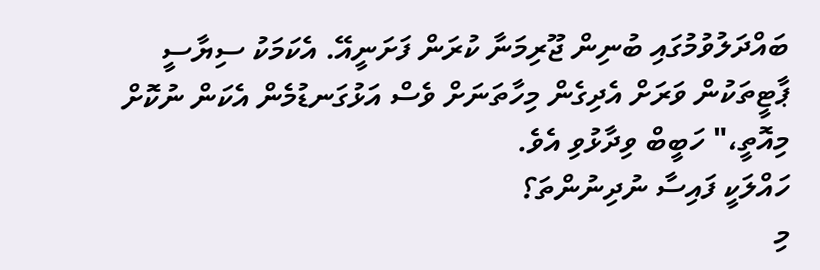ބައްދަލުވުމުގައި ބުނިން ޖޫރިމަނާ ކުރަން ފަށަނީއޭ. އެކަމަކު ސިޔާސީ ޕާޓީތަކުން ވަރަށް އެދިގެން މިހާތަނަށް ވެސް އަޅުގަނޑުމެން އެކަން ނުކޮށް މިއޮތީ،" ހަބީބް ވިދާޅުވި އެވެ.
ހައްލަކީ ފައިސާ ނުދިނުންތަ؟
މި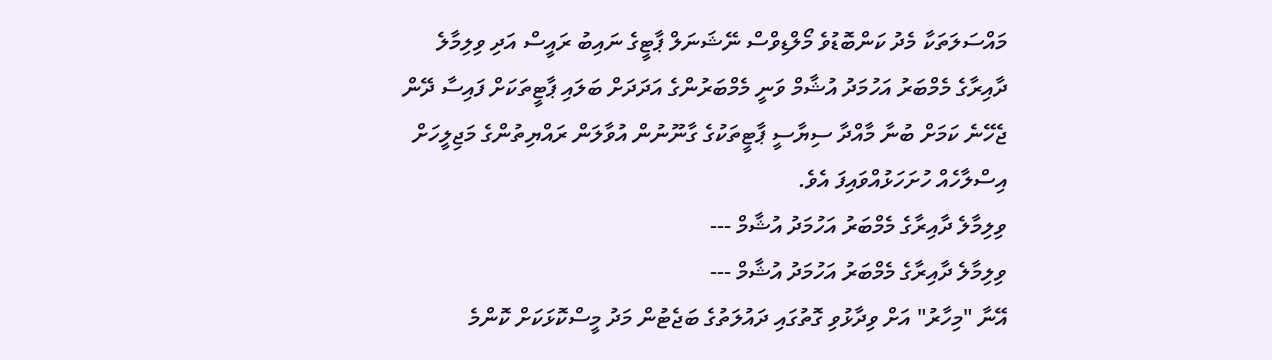މައްސަލަތަކާ މެދު ކަންބޮޑުވެ މޯލްޑިވްސް ނޭޝަނަލް ޕާޓީގެ ނައިބު ރައީސް އަދި ވިލިމާލެ ދާއިރާގެ މެމްބަރު އަހުމަދު އުޝާމް ވަނީ މެމްބަރުންގެ އަދަދަށް ބަލައި ޕާޓީތަކަށް ފައިސާ ދޭން ޖެހޭނެ ކަމަށް ބުނާ މާއްދާ ސިޔާސީ ޕާޓީތަކުގެ ގާނޫނުން އުވާލަން ރައްޔިތުންގެ މަޖިލީހަށް އިސްލާހެއް ހުށަހަޅުއްވައިފަ އެވެ.
ވިލިމާލެ ދާއިރާގެ މެމްބަރު އަހުމަދު އުޝާމް ---
ވިލިމާލެ ދާއިރާގެ މެމްބަރު އަހުމަދު އުޝާމް ---
އޭނާ "މިހާރު" އަށް ވިދާޅުވި ގޮތުގައި ދައުލަތުގެ ބަޖެޓުން މަދު މީސްކޮޅަކަށް ކޮންމެ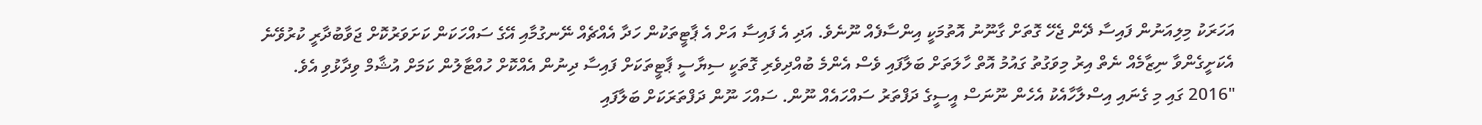އަހަރަކު މިލިއަނުން ފައިސާ ދޭން ޖެހޭ ގޮތަށް ގާނޫނު އޮތުމަކީ އިންސާފެއް ނޫނެވެ. އަދި އެ ފައިސާ އަށް އެ ޕާޓީތަކުން ހަދާ އެއްޗެއް ނޭނގުމާއި އޭގެ ސައްހަކަން ކަށަވަރުކޮށް ޖަވާބުދާރީ ކުރުވޭނެ އެކަށީގެންވާ ނިޒާމެއް ނެތް އިރު މިވަގުތު ގައުމު އޮތް ހާލަތަށް ބަލާފައި ވެސް އެންމެ ބުއްދިވެރި ގޮތަކީ ސިޔާސީ ޕާޓީތަކަށް ފައިސާ ދިނުން އެއްކޮށް ހުއްޓާލުން ކަމަށް އުޝާމް ވިދާޅުވި އެވެ.
"2016 ގައި މި ގެނައި އިސްލާހާއެކު އެހެން ނޫނަސް އީސީގެ ދަފްތަރު ސައްހައެއް ނޫން. ސައްހަ ނޫން ދަފްތަރަކަށް ބަލާފައި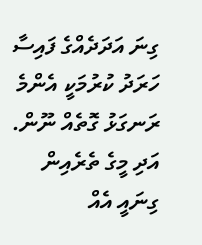ގިނަ އަދަދެއްގެ ފައިސާ ހަރަދު ކުރުމަކީ އެންމެ ރަނގަޅު ގޮތެއް ނޫން. އަދި މީގެ ތެރެއިން ގިނައީ އެއް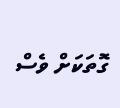ގޮތަކަށް ވެސް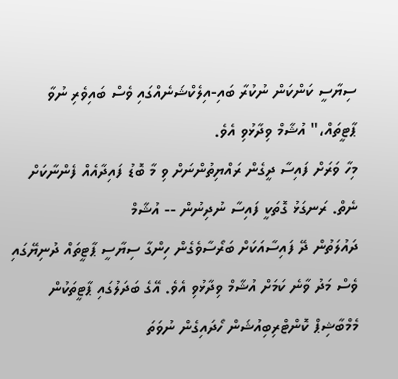ސިޔާސީ ކަންކަން ނުކުރާ ބައި-އިލެކްޝަނެއްގައި ވެސް ބައިވެރި ނުވާ ޕާޓީތައް،" އުޝާމް ވިދާޅުވި އެވެ.
މިހާ ވަރަށް ފައިސާ ދީގެން ރައްޔިތުންނަށް ވި މާ ބޮޑު ފައިދާއެއް ފެންނާކަށް ނެތް. ރަނގަޅު ގޮތަކީ ފައިސާ ނުދިނުން -- އުޝާމް
ދައުލަތުން ދޭ ފައިސާއަކަށް ބަރޯސާވެގެން ހިންގާ ސިޔާސީ ޕާޓީތައް ދުނިޔޭގައި ވެސް މަދު ވާނެ ކަމަށް އުޝާމް ވިދާޅުވި އެވެ. އޭގެ ބަދަލުގައި ޕާޓީތަކުން މެމްބާޝިޕް ކޮންޓްރިބިއުޝަން ހޯދައިގެން ނުވަތަ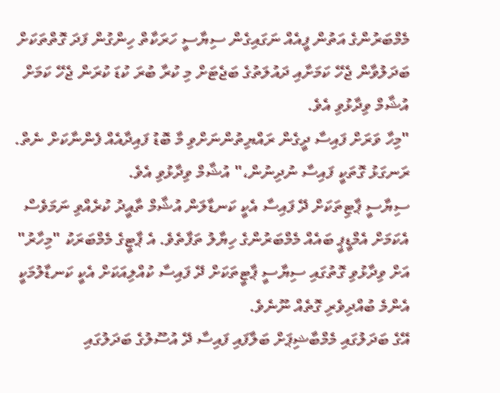މެމްބަރުންގެ އަތުން ފީއެއް ނަގައިގެން ސިޔާސީ ހަރަކާތް ހިންގުން ފަދަ ގޮތްތަކަށް ބަދަލުވާން ޖެހޭ ކަމަށާއި ދައުލަތުގެ ބަޖެޓަށް މި ކުރާ ބުރަ ކުޑަ ކުރަން ޖެހޭ ކަމަށް އުޝާމް ވިދާޅުވި އެވެ.
"މިހާ ވަރަށް ފައިސާ ދީގެން ރައްޔިތުންނަށްވި މާ ބޮޑު ފައިދާއެއް ފެންނާކަށް ނެތް. ރަނގަޅު ގޮތަކީ ފައިސާ ނުދިނުން،" އުޝާމް ވިދާޅުވި އެވެ.
ސިޔާސީ ޕާޓިތަކަށް ދޭ ފައިސާ އެކީ ކަނޑާލަން އުޝާމް ތާއީދު ކުރެއްވި ނަމަވެސް އެކަމަށް އެމްޑީޕީ ބައެއް މެމްބަރުންގެ ހިޔާލު ތަފާތެވެ. އެ ޕާޓީގެ މެމްބަރަކު "މިހާރު" އަށް ވިދާޅުވި ގޮތުގައި ސިޔާސީ ޕާޓީތަކަށް ދޭ ފައިސާ ކުއްލިއަކަށް އެކީ ކަނޑާލުމަކީ އެންމެ ބުއްދިވެރި ގޮތެއް ނޫނެވެ.
އޭގެ ބަދަލުގައި މެމްބާޝިޕަށް ބަލާފައި ފައިސާ ދޭ އުސޫލުގެ ބަދަލުގައި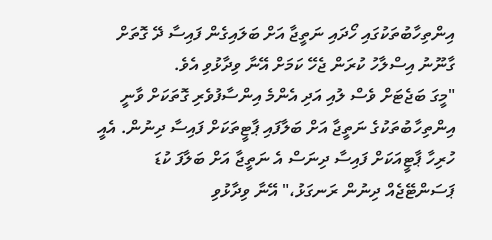އިންތިހާބުތަކުގައި ހޯދައި ނަތީޖާ އަށް ބަލައިގެން ފައިސާ ދޭ ގޮތަށް ގާނޫނު އިސްލާހު ކުރަން ޖެހޭ ކަމަށް އޭނާ ވިދާޅުވި އެވެ.
"މީގަ ބަޖެޓަށް ވެސް ލުއި އަދި އެންމެ އިންސާފުވެރި ގޮތަކަށް ވާނީ އިންތިހާބުތަކުގެ ނަތީޖާ އަށް ބަލާފައި ޕާޓީތަކަށް ފައިސާ ދިނުން. އެއީ ހުރިހާ ޕާޓީއަކަށް ފައިސާ ދިނަސް އެ ނަތީޖާ އަށް ބަލާފަ ކުޑަ ޕަސަންޓޭޖެއް ދިނުން ރަނގަޅު،" އޭނާ ވިދާޅުވި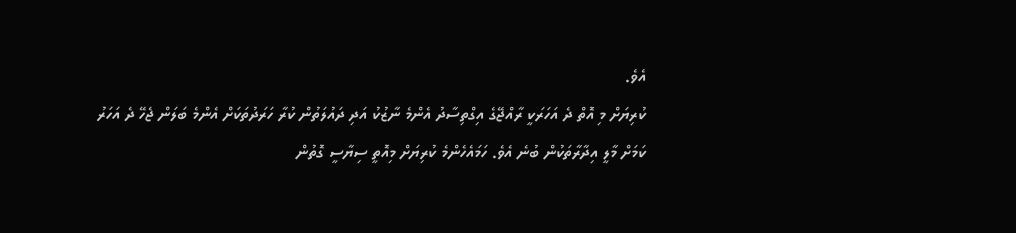އެވެ.
ކުރިޔަށް މި އޮތް ދެ އަހަރަކީ ރާއްޖޭގެ އިގްތިސާދު އެންމެ ނާޒުކު އަދި ދައުލަތުން ކުރާ ހަރަދުތަކަށް އެންމެ ބަލަން ޖެހޭ ދެ އަހަރު ކަމަށް މާލީ އިދާރާތަކުން ބުނެ އެވެ. ހަމައެހެންމެ ކުރިޔަށް މިއޮތީ ސިޔާސީ ގޮތުން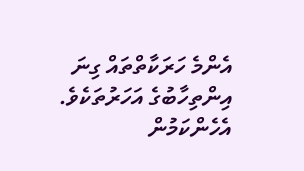އެންމެ ހަރަކާތްތައް ގިނަ އިންތިހާބުގެ އަހަރުތަކެވެ. އެހެންކަމުން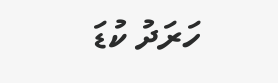ހަރަދު ކުޑަ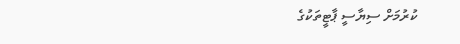ކުރުމަށް ސިޔާސީ ޕާޓީތަކުގެ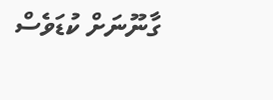ގާނޫނަށް ކުޑަވެސް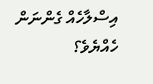އިސްލާހެއް ގެންނަން ހެއްޔެވެ؟